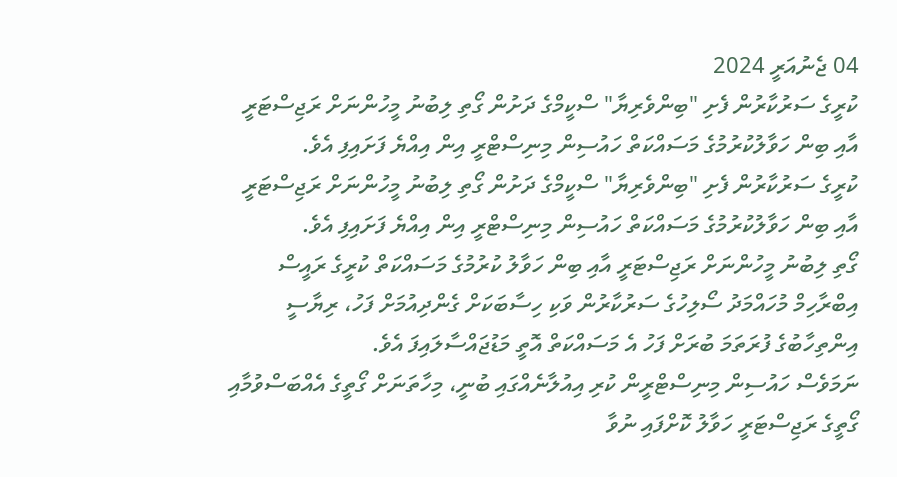04 ޖެނުއަރީ 2024
ކުރީގެ ސަރުކާރުން ފެށި "ބިންވެރިޔާ" ސްކީމްގެ ދަށުން ގޯތި ލިބުނު މީހުންނަށް ރަޖިސްޓަރީ އާއި ބިން ހަވާލުކުރުމުގެ މަސައްކަތް ހައުސިން މިނިސްޓްރީ އިން އިއްޔެ ފަށައިފި އެވެ.
ކުރީގެ ސަރުކާރުން ފެށި "ބިންވެރިޔާ" ސްކީމްގެ ދަށުން ގޯތި ލިބުނު މީހުންނަށް ރަޖިސްޓަރީ އާއި ބިން ހަވާލުކުރުމުގެ މަސައްކަތް ހައުސިން މިނިސްޓްރީ އިން އިއްޔެ ފަށައިފި އެވެ.
ގޯތި ލިބުނު މީހުންނަށް ރަޖިސްޓަރީ އާއި ބިން ހަވާލު ކުރުމުގެ މަސައްކަތް ކުރީގެ ރައީސް އިބްރާހިމް މުހައްމަދު ސޯލިހުގެ ސަރުކާރުން ވަކި ހިސާބަކަށް ގެންދިއުމަށް ފަހު، ރިޔާސީ އިންތިހާބުގެ ފުރަތަމަ ބުރަށް ފަހު އެ މަސައްކަތް އޮތީ މަޑުޖައްސާލައިފަ އެވެ.
ނަމަވެސް ހައުސިން މިނިސްޓްރީން ކުރި އިއުލާނެއްގައި ބުނީ، މިހާތަނަށް ގޯތީގެ އެއްބަސްވުމާއި ގޯތީގެ ރަޖިސްޓަރީ ހަވާލު ކޮށްފައި ނުވާ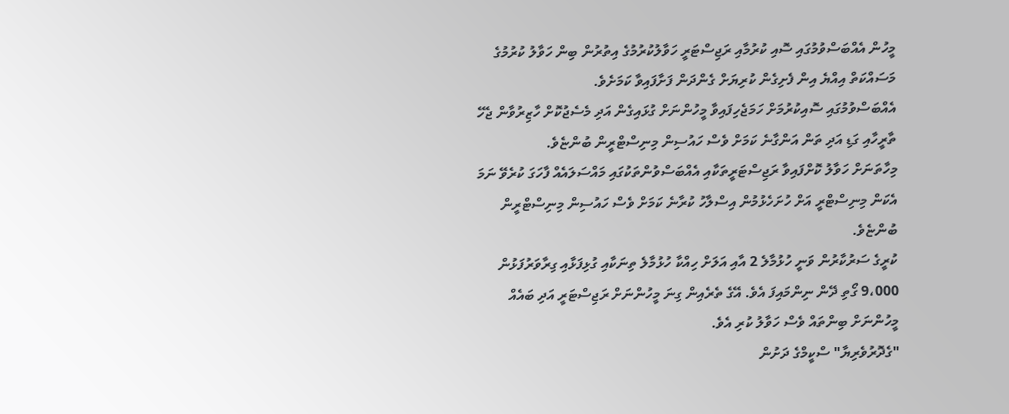މީހުން އެއްބަސްވުމުގައި ސޮއި ކުރުމާއި ރަޖިސްޓަރީ ހަވާލުކުރުމުގެ އިތުރުން ބިން ހަވާލު ކުރުމުގެ މަސައްކަތް އިއްޔެ އިން ފެށިގެން ކުރިޔަށް ގެންދަން ފަށާފައިވާ ކަމަށެވެ.
އެއްބަސްވުމުގައި ސޮއިކުރުމަށް ހަމަޖެހިފައިވާ މީހުންނަށް ގުޅައިގެން އަދި މެސެޖުކޮށް ހާޒިރުވާން ޖެހޭ ތާރީހާއި ގަޑި އަދި ތަން އަންގާނެ ކަމަށް ވެސް ހައުސިން މިނިސްޓްރީން ބުންޏެވެ.
މިހާތަނަށް ހަވާލު ކޮށްފައިވާ ރަޖިސްޓަރީތަކާއި އެއްބަސްވުންތަކުގައި މައްސަލައެއް ފާހަގަ ކުރެވޭ ނަމަ އެކަން މިނިސްޓްރީ އަށް ހުށަހެޅުމުން އިސްލާހު ކުރާނެ ކަމަށް ވެސް ހައުސިން މިނިސްޓްރީން ބުންޏެވެ.
ކުރީގެ ސަރުކާރުން ވަނީ ހުޅުމާލެ 2 އާއި އަލަށް ހިއްކާ ހުޅުމާލެ ތިނަކާއި ގުޅިފަޅާއި ގިރާވަރުފަޅުން 9،000 ގޯތި ދޭން ނިންމައިފަ އެވެ. އޭގެ ތެރެއިން ގިނަ މީހުންނަށް ރަޖިސްޓަރީ އަދި ބައެއް މީހުންނަށް ބިންތައް ވެސް ހަވާލު ކުރި އެވެ.
"ގެދޮރުވެރިޔާ" ސްކީމްގެ ދަށުން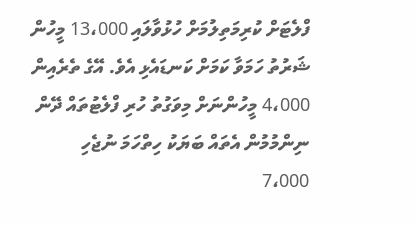ފްލެޓަށް ކުރިމަތިލުމަށް ހުޅުވާލައި 13،000 މީހުން ޝަރުތު ހަމަވާ ކަމަށް ކަނޑައެޅި އެވެ. އޭގެ ތެރެއިން 4،000 މީހުންނަށް މިވަގުތު ހުރި ފްލެޓުތައް ދޭން ނިންމުމުން އެތައް ބަޔަކު ހިތްހަމަ ނުޖެހި 7،000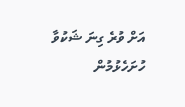އަށް ވުރެ ގިނަ ޝަކުވާ ހުށަހެޅުމުން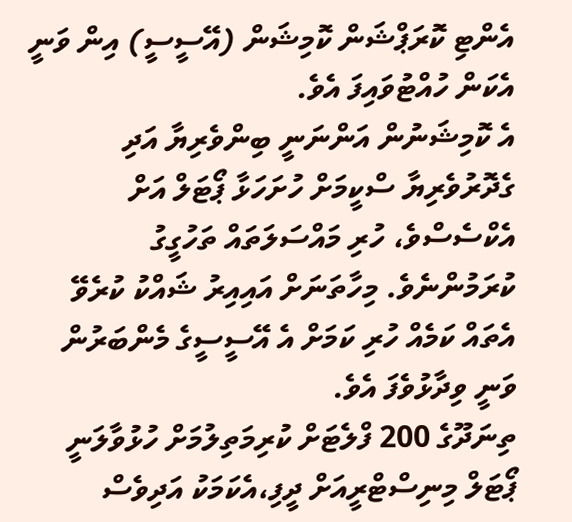އެންޓި ކޮރަޕްޝަން ކޮމިޝަން (އޭސީސީ) އިން ވަނީ އެކަން ހުއްޓުވައިފަ އެވެ.
އެ ކޮމިޝަނުން އަންނަނީ ބިންވެރިޔާ އަދި ގެދޮރުވެރިޔާ ސްކީމަށް ހުށަހަޅާ ޕޯޓަލް އަށް އެކްސެސްވެ، ހުރި މައްސަލަތައް ތަހުގީގު ކުރަމުންނެވެ. މިހާތަނަށް އައިއިރު ޝައްކު ކުރެވޭ އެތައް ކަމެއް ހުރި ކަމަށް އެ އޭސީސީގެ މެންބަރުން ވަނީ ވިދާޅުވެފަ އެވެ.
ތިނަދޫގެ 200 ފްލެޓަށް ކުރިމަތިލުމަށް ހުޅުވާލަނީ
ޕޯޓަލް މިނިސްޓްރީއަށް ދީފި،އެކަމަކު އަދިވެސް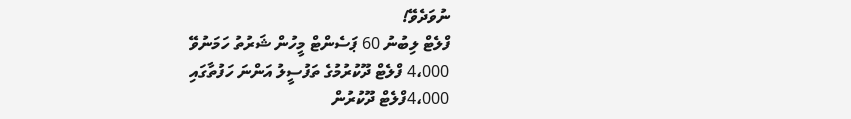ނުވަދެވޭ!
ފްލެޓް ލިބުނު 60 ޕަސެންޓް މީހުން ޝަރުތު ހަމަނުވޭ
4،000 ފްލެޓް ދޫކުރުމުގެ ތަފުސީލު އަންނަ ހަފުތާގައި
4،000ފްލެޓް ދޫކުރުން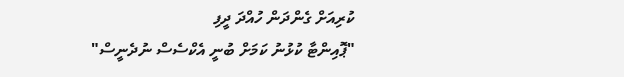ކުރިއަށް ގެންދަން ހުއްދަ ދީފި
"ޕޮއިންޓާ ކުޅުނު ކަމަށް ބުނީ އެކްސެސް ނުދެނީސް"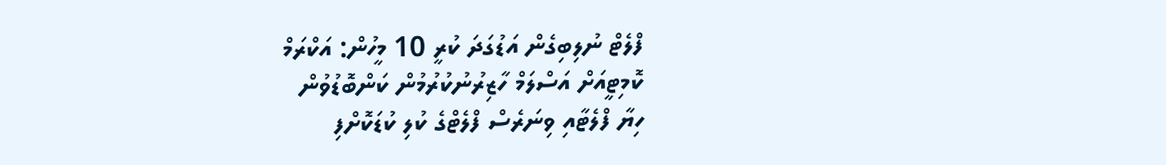ފްލެޓް ނުލިބިގެން އަޑުގަދަ ކުރީ 10 މީހުން: އަކްރަމް
ކޮމިޓީއަށް އަސްލަމް ހާޒިރުނުކުރުމުން ކަންބޮޑުވުން
ހިޔާ ފްލެޓާއި ވިނަރެސް ފްލެޓްގެ ކުލި ކުޑަކޮށްފި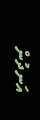އަނދުން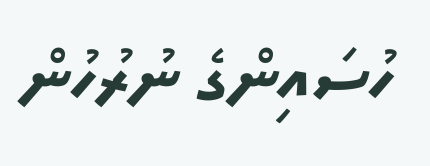ހުސައިންގެ ނުރުހުން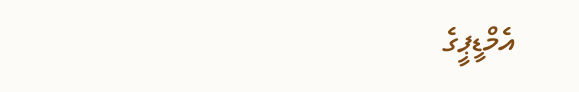އެމްޑީޕީގެ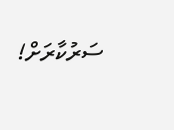ސަރުކާރަށް!